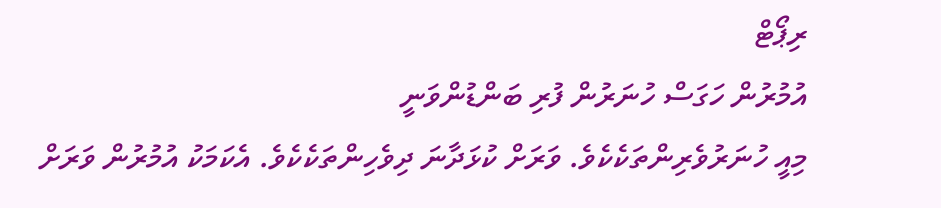ރިޕޯޓް
އުމުރުން ހަގަސް ހުނަރުން ފުރި ބަންޑުންވަނީ
މިއީ ހުނަރުވެރިންތަކެކެވެ. ވަރަށް ކުޅަދާނަ ދިވެހިންތަކެކެވެ. އެކަމަކު އުމުރުން ވަރަށް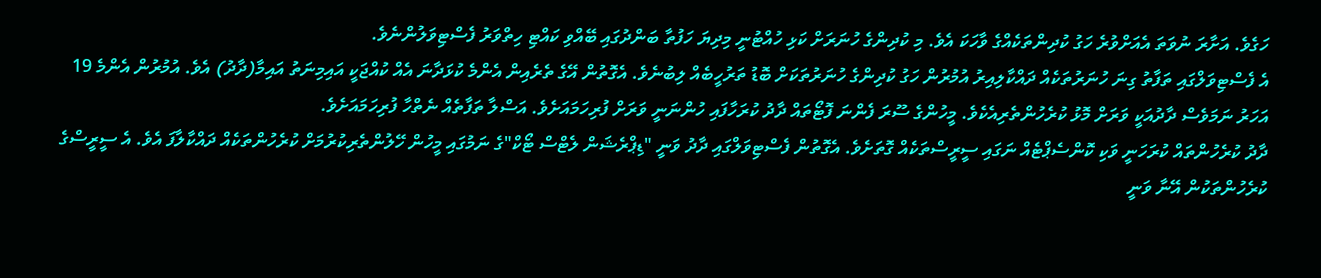ހަގެވެ. އަށާރަ ނުވަތަ އެއަށްވުރެ ހަގު ކުދިންތަކެއްގެ ވާހަކަ އެވެ. މި ކުދިންގެ ހުނަރަށް ކަޅި ހުއްޓުނީ މިދިޔަ ހަފުތާ ބަންދުގައި ބޭއްވި ކައްޓި ހިތްވަރު ފެސްޓިވަލުންނެވެ.
އެ ފެސްޓިވަލްގައި ތަފާތު ގިނަ ހުނަރުތަކެއް ދައްކާލިއިރު އުމުރުން ހަގު ކުދިންގެ ހުނަރުތަކަށް ބޮޑު ތަރުހީބެއް ލިބުނެވެ. އެގޮތުން އޭގެ ތެރެއިން އެންމެ ކުޅަދާނަ އެއް ކުއްޖަކީ އައިމިނަތު އައިމާ(ދާދު) އެވެ. އުމުރުން އެންމެ 19 އަހަރު ނަމަވެސް ދާދުއަކީ ވަރަށް މޮޅު ކުރެހުންތެރިއެކެވެ. މީހުންގެ ސޫރަ ފެންނަ ފޮޓޯތައް ދާދު ކުރަހާފައި ހުންނަނީ ވަރަށް ފުރިހަމައަށެވެ. އަސްލާ ތަފާތެއް ނެތްހާ ފުރިހަމައަށެވެ.
ދާދު ކުރެހުންތައް ކުރަހަނީ ވަކި ކޮންސެޕްޓެއް ނަގައި ސީރީސްތަކެއް ގޮތަށެވެ. އެގޮތުން ފެސްޓިވަލްގައި ދާދު ވަނީ "ޑިޕްރެޝަން ލެޓްސް ޓޯކް"ގެ ނަމުގައި މީހުން ހޭލުންތެރިކުރުމަށް ކުރެހުންތަކެއް ދައްކާލާފަ އެވެ. އެ ސީރީސްގެ ކުރެހުންތަކުން އޭނާ ވަނީ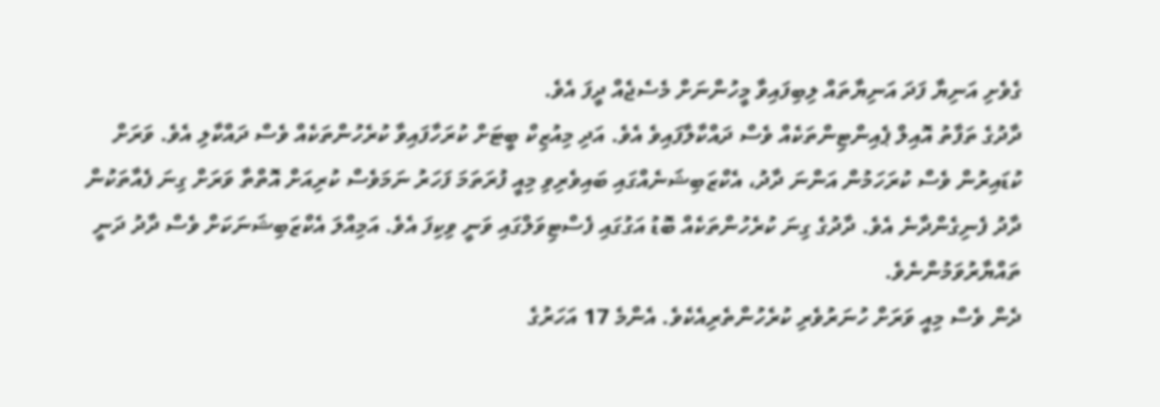ގެވެށި އަނިޔާ ފަދަ އަނިޔާތައް ލިބިފައިވާ މީހުންނަށް މެސެޖެއް ދީފަ އެވެ.
ދާދުގެ ތަފާތު އޮއިލް ޕެއިންޓިންތަކެއް ވެސް ދައްކާލާފައިވެ އެވެ. އަދި މިއުޒިކް ބީޓަށް ކުރަހާފައިވާ ކުރެހުންތަކެއް ވެސް ދައްކާލި އެވެ. ވަރަށް ކުޑައިރުން ވެސް ކުރަހަމުން އަންނަ ދާދު، އެކްޒަބިޝަނެއްގައި ބައިވެރިވި މިއީ ފުރަތަމަ ފަހަރު ނަމަވެސް ކުރިއަށް އޮތްތާ ވަރަށް ގިނަ ފެއާތަކުން ދާދު ފެނިގެންދާނެ އެވެ. ދާދުގެ ގިނަ ކުރެހުންތަކެއް ބޮޑު އަގުގައި ފެސްޓިވަލްގައި ވަނީ ވިކިފަ އެވެ. އަމިއްލަ އެކްޒަބިޝަނަކަށް ވެސް ދާދު ދަނީ ތައްޔާރުވަމުންނެވެ.
ދެން ވެސް މިއީ ވަރަށް ހުނަރުވެރި ކުރެހުންތެރިއެކެވެ. އެންމެ 17 އަހަރުގެ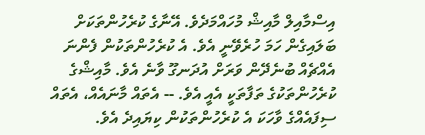އިސްމާއިލް މާއިޝް މުހައްމަދެވެ. އޭނާގެ ކުރެހުންތަކަށް ބަލައިގެން ހަމަ ހުރެވޭނީ އެވެ. އެ ކުރެހުންތަކުން ފެންނަ އެއްޗެއް ބުނެދޭން ވަރަށް އުދަނގޫ ވާނެ އެވެ. މާއިޝްގެ ކުރެހުންތަކުގެ ތަފާތަކީ އެއީ އެވެ. -- އެތައް މާނައެއް، އެތައް ސިފައެއްގެ ވާހަކަ އެ ކުރެހުންތަކުން ކިޔައިދެ އެވެ.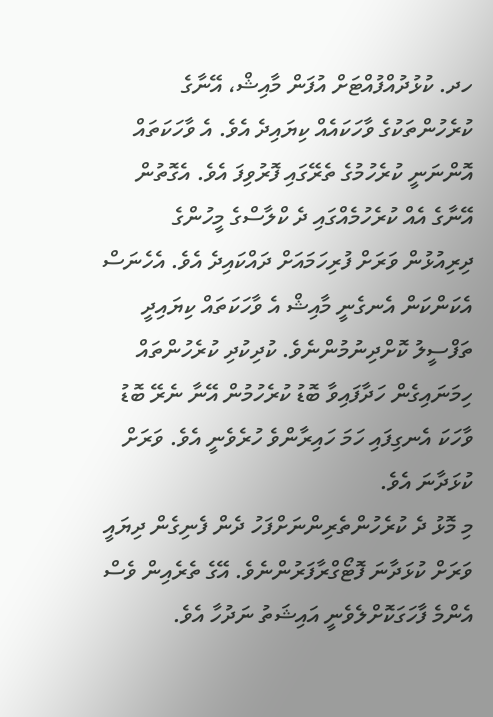ހދ. ކުޅުދުއްފުއްޓަށް އުފަން މާއިޝް، އޭނާގެ ކުރެހުންތަކުގެ ވާހަކައެއް ކިޔައިދެ އެވެ. އެ ވާހަކަތައް އޮންނަނީ ކުރެހުމުގެ ތެރޭގައި ފޮރުވިފަ އެވެ. އެގޮތުން އޭނާގެ އެއް ކުރެހުމެއްގައި ދެ ކްލާސްގެ މީހުންގެ ދިރިއުޅުން ވަރަށް ފުރިހަމައަށް ދައްކައިދެ އެވެ. އެހެނަސް އެކަންކަން އެނގެނީ މާއިޝް އެ ވާހަކަތައް ކިޔައިދީ ތަފްސީލު ކޮށްދިނުމުންނެވެ. ކުދިކުދި ކުރެހުންތައް ހިމަނައިގެން ހަދާފައިވާ ބޮޑު ކުރެހުމުން އޭނާ ނެރޭ ބޮޑު ވާހަކަ އެނގިފައި ހަމަ ހައިރާންވެ ހުރެވެނީ އެވެ. ވަރަށް ކުޅަދާނަ އެވެ.
މި މޮޅު ދެ ކުރެހުންތެރިންނަށްފަހު ދެން ފެނިގެން ދިޔައީ ވަރަށް ކުޅަދާނަ ފޮޓޯގްރާފަރުންނެވެ. އޭގެ ތެރެއިން ވެސް އެންމެ ފާހަގަކޮށްލެވެނީ އައިޝަތު ނަދުހާ އެވެ.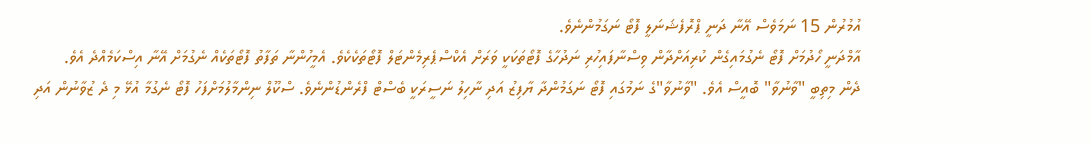އުމުރުން 15 ނަމަވެސް އޭނާ ދަނީ ޕްރޮފެޝަނަލީ ފޮޓޯ ނަގަމުންނެވެ.
އާމްދަނީ ހޯދުމަށް ފޮޓޯ ނެގުމައިގެން ކުރިއަށްދާން ވިސްނާފައިހުރި ނަދުހާގެ ފޮޓޯތަކަކީ ވަރަށް އެކްސްޕެރިމެންޓަލް ފޮޓޯތަކެކެވެ. އެމީހުންނާ ތަފާތު ފޮޓޯތަކެއް ނެގުމަށް އޭނާ އިސްކަމެއްދެ އެވެ.
ދެން މިތިބީ "ވާނުވާ" ބޮއީސް އެވެ. "ވާނުވާ"ގެ ނަމުގައި ފޮޓޯ ނަގަމުންދާ ޔާފިޒު އަދި ނާހިލު ނަސީރަކީ ބެސްޓް ފްރެންޑުންނެވެ. ސްކޫލް ނިންމާލުމަށްފަހު ފޮޓޯ ނެގުމާ އުޅޭ މި ދެ ޒުވާނުން އަދި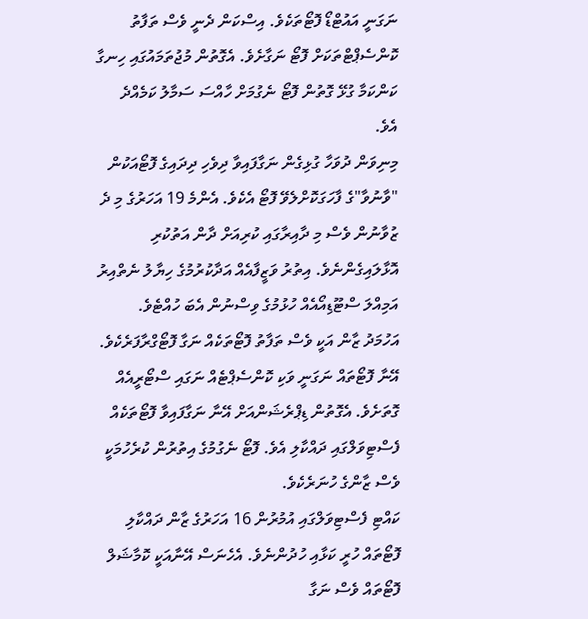ނަގަނީ އައުޓްޑޯ ފޮޓޯތަކެވެ. އިސްކަން ދެނީ ވެސް ތަފާތު ކޮންސެޕްޓްތަކަށް ފޮޓޯ ނަގާށެވެ. އެގޮތުން މުޖުތަމައުގައި ހިނގާ ކަންކަމާ ގުޅޭ ގޮތުން ފޮޓޯ ނެގުމަށް ހާއްސަ ސަމާލު ކަމެއްދެ އެވެ.
މިނިވަން ދުވަހާ ގުޅިގެން ނަގާފައިވާ ދިވެހި ދިދައިގެ ފޮޓޯއަކުން "ވާނުވާ"ގެ ފާހަގަކޮށްލެވޭ ފޮޓޯ އެކެވެ. އެންމެ 19 އަހަރުގެ މި ދެ ޒުވާނުން ވެސް މި ދާއިރާގައި ކުރިއަށް ދާން އަތުކުރި އޮޅާލައިގެންނެވެ. އިތުރު ވަޒީފާއެއް އަދާކުރުމުގެ ހިޔާލު ނެތްއިރު އަމިއްލަ ސްޓޫޑިއޯއެއް ހުޅުމުގެ ވިސްނުން އެބަ ހުއްޓެވެ.
އަހުމަދު ޒާން އަކީ ވެސް ތަފާތު ފޮޓޯތަކެއް ނަގާ ފޮޓޯގްރާފަރެކެވެ. އޭނާ ފޮޓޯތައް ނަގަނީ ވަކި ކޮންސެޕްޓެއް ނަގައި ސްޓޯރީއެއް ގޮތަށެވެ. އެގޮތުން ޑިޕްރެޝަންއަށް އޭނާ ނަގާފައިވާ ފޮޓޯތަކެއް ފެސްޓިވަލްގައި ދައްކާލި އެވެ. ފޮޓޯ ނެގުމުގެ އިތުރުން ކުރެހުމަކީ ވެސް ޒާންގެ ހުނަރެކެވެ.
ކައްޓި ފެސްޓިވަލްގައި އުމުރުން 16 އަހަރުގެ ޒާން ދައްކާލި ފޮޓޯތައް ހުރީ ކަޅާއި ހުދުންނެވެ. އެހެނަސް އޭނާއަކީ ކޮމާޝަލް ފޮޓޯތައް ވެސް ނަގާ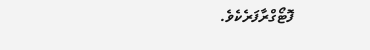ފޮޓޯގްރާފަރެކެވެ.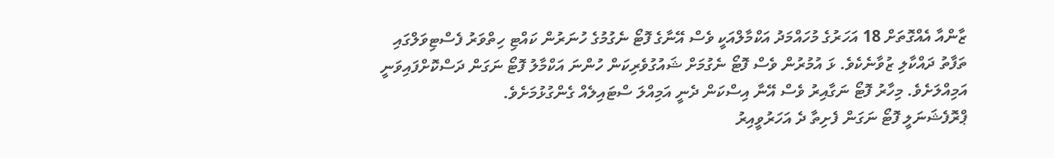ޒާންއާ އެއްގޮތަށް 18 އަހަރުގެ މުހައްމަދު އަކްމާލްއަކީ ވެސް އޭނާގެ ފޮޓޯ ނެގުމުގެ ހުނަރުން ކައްޓި ހިތްވަރު ފެސްޓިވަލްގައި ތަފާތު ދައްކާލި ޒުވާނެކެވެ. ޅަ އުމުރުން ވެސް ފޮޓޯ ނެގުމަށް ޝައުގުވެރިކަން ހުންނަ އަކްމާލު ފޮޓޯ ނަގަން ދަސްކޮށްފައިވަނީ އަމިއްލަށެވެ. މިހާރު ފޮޓޯ ނަގާއިރު ވެސް އޭނާ އިސްކަން ދެނީ އަމިއްލަ ސްޓައިލެއް ގެންގުޅުމަށެވެ.
ޕްރޮފެޝަނަލީ ފޮޓޯ ނަގަން ފެށިތާ ދެ އަހަރުވީއިރު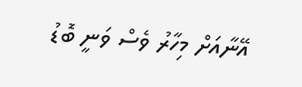އޭނާއަށް މިހާރު ވެސް ވަނީ ބޮޑު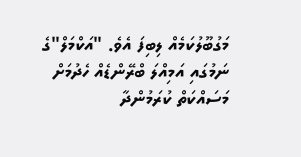މަގުބޫލުކަމެއް ލިބިފަ އެވެ. "އަކްމަލް"ގެ ނަމުގައި އަމިއްލަ ބްރޭންޑެއް ހެދުމަށް މަސައްކަތް ކުރަމުންދާ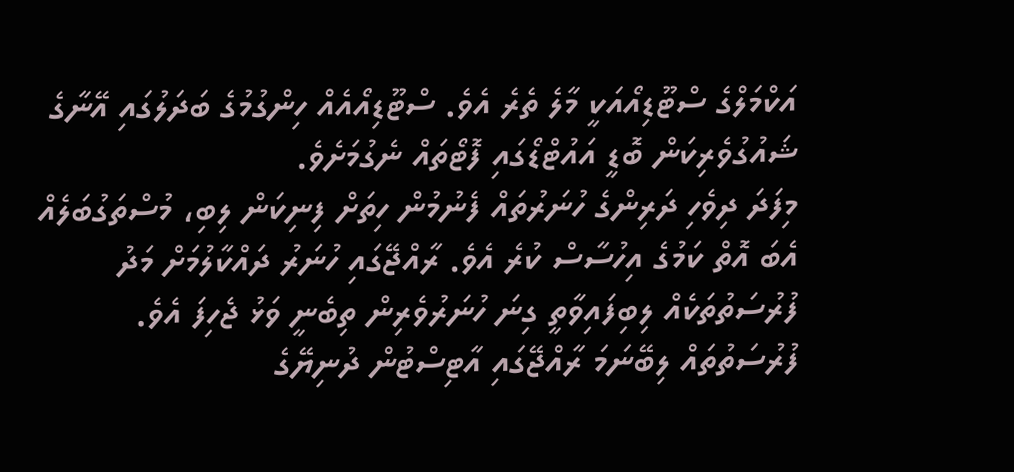އަކްމަލްގެ ސްޓޫޑިއޯއަކީ މާލެ ތެރެ އެވެ. ސްޓޫޑިއޯއެއް ހިންގުމުގެ ބަދަލުގައި އޭނާގެ ޝައުގުވެރިކަން ބޮޑީ އައުޓްޑޯގައި ފޮޓޯތައް ނެގުމަށެވެ.
މިފަދަ ދިވެހި ދަރިންގެ ހުނަރުތައް ފެނުމުން ހިތަށް ފިނިކަން ލިބި، މުސްތަގުބަލެއް އެބަ އޮތް ކަމުގެ އިހުސާސް ކުރެ އެވެ. ރާއްޖޭގައި ހުނަރު ދައްކާލުމަށް މަދު ފުރުސަތުތަކެއް ލިބިފައިވާތީ ގިނަ ހުނަރުވެރިން ތިބެނީ ވަޅު ޖެހިފަ އެވެ. ފުރުސަތުތައް ލިބޭނަމަ ރާއްޖޭގައި އާޓިސްޓުން ދުނިޔޭގެ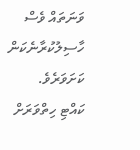ވަނަތައް ވެސް ހާސިލުކުރާނެކަން ކަށަވަރެވެ.
ކައްޓި ހިތްވަރަށް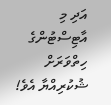އަދި މި އާޓިސްޓުންގެ ހިތްވަރަށް ޝުކުރިއްޔާ އެވެ!